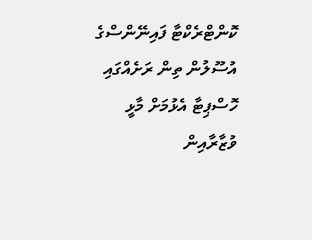ކޮންޓްރެކްޓާ ފައިނޭންސްގެ އުސޫލުން ތިން ރަށެއްގައި ހޮސްޕިޓާ އެޅުމަށް މާޅީ ވުޒާރާއިން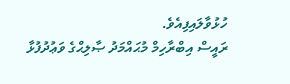ހުޅުވާލައިފިއެވެ.
ރައީސް އިބްރާހިމް މުޙައްމަދު ޞާލިޙްގެ ވަޢުދުފުޅާ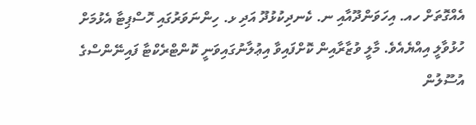އެއްގޮތަށް ހއ. އިހަވަންދޫއާއި ނ. ކެނދިކުޅުދޫ އަދި ޅ. ހިންނަވަރުގައި ހޮސްޕިޓާ އެޅުމަށް ހުޅުވާލީ އިއްޔެއެވެ. މާލީ ވުޒާރާއިން ކޮށްފައިވާ އިޢުލާނުގައިވަނީ ކޮންޓްރެކްޓާ ފައިނޭންސްގެ އުސޫލުން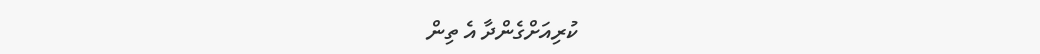ކުރިއަށްގެންދާ އެ ތިން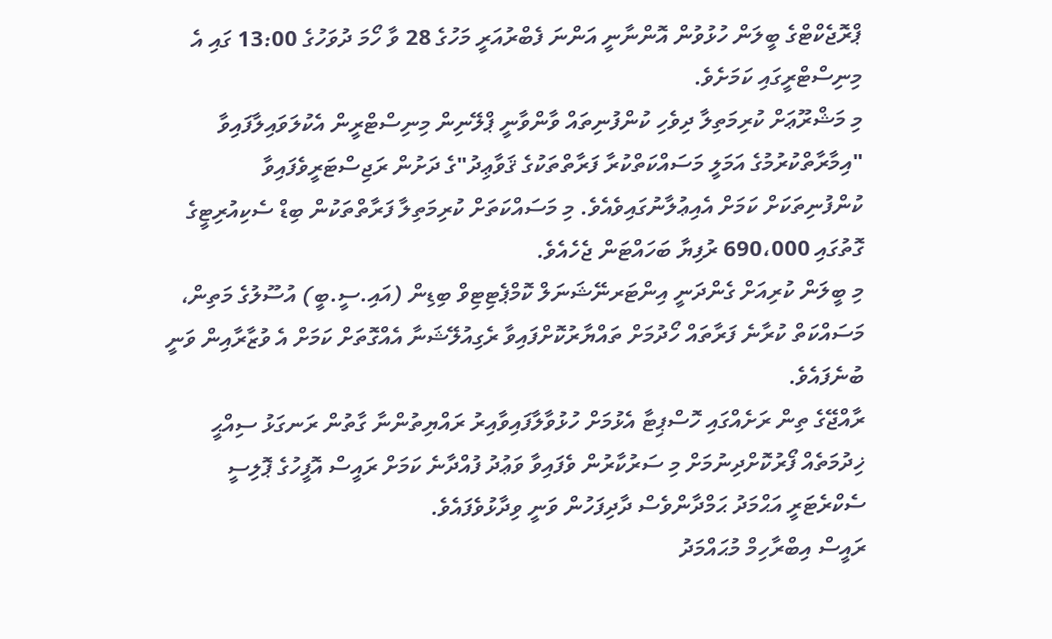ޕްރޮޖެކްޓްގެ ބީލަން ހުޅުވުން އޮންނާނީ އަންނަ ފެބްރުއަރީ މަހުގެ 28 ވާ ހޯމަ ދުވަހުގެ 13:00 ގައި އެ މިނިސްޓްރީގައި ކަމަށެވެ.
މި މަޝްރޫޢަށް ކުރިމަތިލާ ދިވެހި ކުންފުނިތައް ވާންވާނީ ޕްލޭނިން މިނިސްޓްރީން އެކުލަވައިލާފައިވާ "އިމާރާތްކުރުމުގެ އަމަލީ މަސައްކަތްކުރާ ފަރާތްތަކުގެ ޤަވާޢިދު"ގެ ދަށުން ރަޖިސްޓަރީވެފައިވާ ކުންފުނިތަކަށް ކަމަށް އެއިޢުލާނުގައިވެއެވެ. މި މަސައްކަތަށް ކުރިމަތިލާ ފަރާތްތަކުން ބިޑް ސެކިއުރިޓީގެ ގޮތުގައި 690،000 ރުފިޔާ ބަހައްޓަން ޖެހެއެވެ.
މި ބީލަން ކުރިއަށް ގެންދަނީ އިންޓަރނޭޝަނަލް ކޮމްޕެޓިޓިވް ބިޑިން (އައި.ސީ.ބީ) އުސޫލުގެ މަތިން، މަސައްކަތް ކުރާނެ ފަރާތައް ހޯދުމަށް ތައްޔާރުކޮށްފައިވާ ރެގިއުލޭޝަނާ އެއްގޮތަށް ކަމަށް އެ ވުޒާރާއިން ވަނީ ބުނެފައެވެ.
ރާއްޖޭގެ ތިން ރަށެއްގައި ހޮސްޕިޓާ އެޅުމަށް ހުޅުވާލާފައިވާއިރު ރައްޔިތުންނާ ގާތުން ރަނގަޅު ސިއްޙީ ޚިދުމަތެއް ފޯރުކޮށްދިނުމަށް މި ސަރުކާރުން ވެފައިވާ ވަޢުދު ފުއްދާނެ ކަމަށް ރައީސް އޮފީހުގެ ޕޮލިސީ ސެކްރެޓަރީ އަޙްމަދު ޙަމްދާންވެސް ދާދިފަހުން ވަނީ ވިދާޅުވެފައެވެ.
ރައީސް އިބްރާހިމް މުޙައްމަދު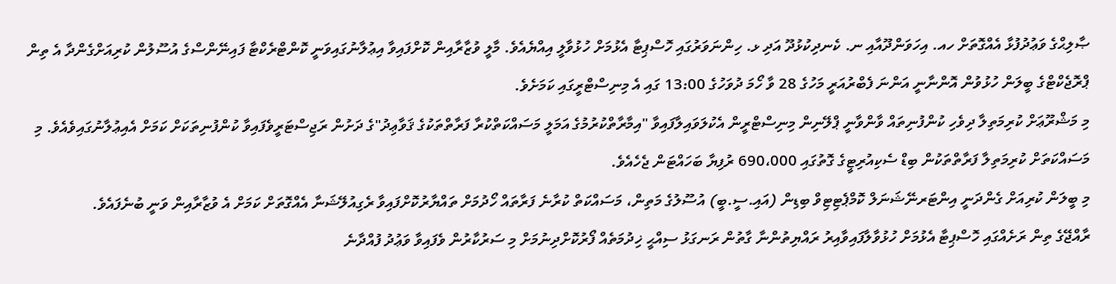ޞާލިޙްގެ ވަޢުދުފުޅާ އެއްގޮތަށް ހއ. އިހަވަންދޫއާއި ނ. ކެނދިކުޅުދޫ އަދި ޅ. ހިންނަވަރުގައި ހޮސްޕިޓާ އެޅުމަށް ހުޅުވާލީ އިއްޔެއެވެ. މާލީ ވުޒާރާއިން ކޮށްފައިވާ އިޢުލާނުގައިވަނީ ކޮންޓްރެކްޓާ ފައިނޭންސްގެ އުސޫލުން ކުރިއަށްގެންދާ އެ ތިން ޕްރޮޖެކްޓްގެ ބީލަން ހުޅުވުން އޮންނާނީ އަންނަ ފެބްރުއަރީ މަހުގެ 28 ވާ ހޯމަ ދުވަހުގެ 13:00 ގައި އެ މިނިސްޓްރީގައި ކަމަށެވެ.
މި މަޝްރޫޢަށް ކުރިމަތިލާ ދިވެހި ކުންފުނިތައް ވާންވާނީ ޕްލޭނިން މިނިސްޓްރީން އެކުލަވައިލާފައިވާ "އިމާރާތްކުރުމުގެ އަމަލީ މަސައްކަތްކުރާ ފަރާތްތަކުގެ ޤަވާޢިދު"ގެ ދަށުން ރަޖިސްޓަރީވެފައިވާ ކުންފުނިތަކަށް ކަމަށް އެއިޢުލާނުގައިވެއެވެ. މި މަސައްކަތަށް ކުރިމަތިލާ ފަރާތްތަކުން ބިޑް ސެކިއުރިޓީގެ ގޮތުގައި 690،000 ރުފިޔާ ބަހައްޓަން ޖެހެއެވެ.
މި ބީލަން ކުރިއަށް ގެންދަނީ އިންޓަރނޭޝަނަލް ކޮމްޕެޓިޓިވް ބިޑިން (އައި.ސީ.ބީ) އުސޫލުގެ މަތިން، މަސައްކަތް ކުރާނެ ފަރާތައް ހޯދުމަށް ތައްޔާރުކޮށްފައިވާ ރެގިއުލޭޝަނާ އެއްގޮތަށް ކަމަށް އެ ވުޒާރާއިން ވަނީ ބުނެފައެވެ.
ރާއްޖޭގެ ތިން ރަށެއްގައި ހޮސްޕިޓާ އެޅުމަށް ހުޅުވާލާފައިވާއިރު ރައްޔިތުންނާ ގާތުން ރަނގަޅު ސިއްޙީ ޚިދުމަތެއް ފޯރުކޮށްދިނުމަށް މި ސަރުކާރުން ވެފައިވާ ވަޢުދު ފުއްދާނެ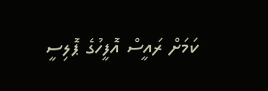ކަމަށް ރައީސް އޮފީހުގެ ޕޮލިސީ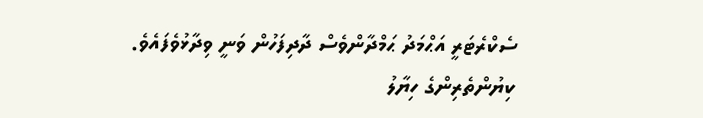ސެކްރެޓަރީ އަޙްމަދު ޙަމްދާންވެސް ދާދިފަހުން ވަނީ ވިދާޅުވެފައެވެ.
ކިޔުންތެރިންގެ ހިޔާލު